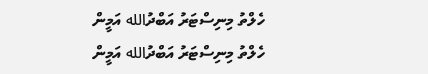ހެލްތު މިނިސްޓަރު އަބްދުالله އަމީން
ހެލްތު މިނިސްޓަރު އަބްދުالله އަމީން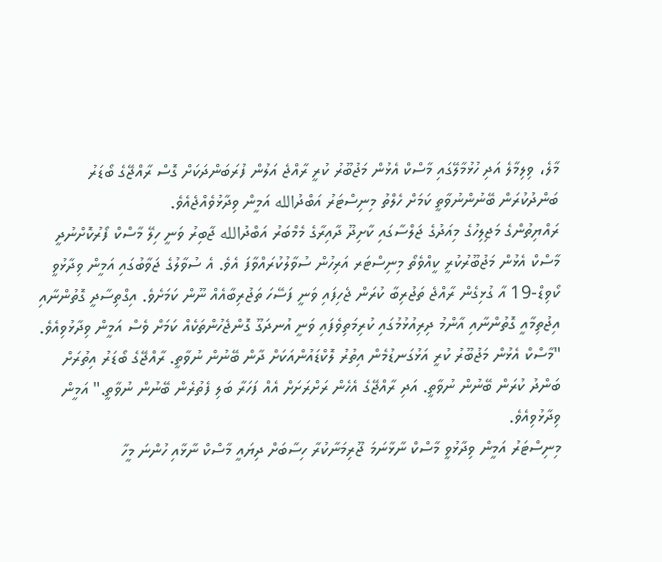މާލެ، ވިލިމާލެ އަދި ހުޅުމާލޭގައި މާސްކް އެޅުން މަޖުބޫރު ކުރީ ރާއްޖެ އަލުން ފުރަބަންދަކަށް ގޮސް ރާއްޖޭގެ ބޯޑަރު ބަންދުކުރަން ބޭނުންނުވާތީ ކަމަށް ހެލްތު މިނިސްޓަރު އަބްދުالله އަމީން ވިދާޅުވެއްޖެއެވެ.
ރައްޔިތުންގެ މަޖިލިހުގެ މިއަދުގެ ޖަލްސާގައި ކާށިދޫ ދާއިރާގެ މެމްބަރު އަބްދުالله ޖާބިރު ވަނީ ހިލޭ މާސްކް ފޯރުކޮށްނުދީ މާސްކް އެޅުން މަޖުބޫރުކުރީ ކީއްވެތޯ މިނިސްޓަރ އަރިހުން ސުވާލުކުރައްވާފަ އެވެ. އެ ސުވާލުގެ ޖަވާބުގައި އަމީން ވިދާޅުވީ ކޯވިޑް-19 އާ ގުޅިގެން ރާއްޖެ ތަޖުރިބާ ކުރަން ޖެހިފައި ވަނީ ފަސޭހަ ތަޖުރިބާއެއް ނޫން ކަމަށެވެ. އިގްތިސާދީ ގޮތުންނާއި އިޖުތިމާއީ ގޮތުންނާއި އާންމު ދިރިއުޅުމުގައި ކުރިމަތިވެފައި ވަނީ އުނދަގޫ ގޮންޖެހުންތަކެއް ކަމަށް ވެސް އަމީން ވިދާޅުވިއެވެ.
"މާސްކް އެޅުން މަޖުބޫރު ކުރީ އަޅުގަނޑުމެން އިތުރު ލޮކްޑައުންއަކަށް ދާން ބޭނުން ނުވާތީ. ރާއްޖޭގެ ބޯޑަރު އިތުރަށް ބަންދު ކުރަން ބޭނުން ނުވާތީ. އަދި ރާއްޖޭގެ އެހެން ރަށްރަށަށް އެއް ފަހަރާ ބަލި ފެތުރެން ބޭނުން ނުވާތީ." އަމީން ވިދާޅުވިއެވެ.
މިނިސްޓަރު އަމީން ވިދާޅުވީ މާސްކް ނާޅާނަމަ ޖޫރިމަނާކުރާ ހިސާބަށް ދިޔައީ މާސްކް ނާޅާއި ހުންނަ މީހާ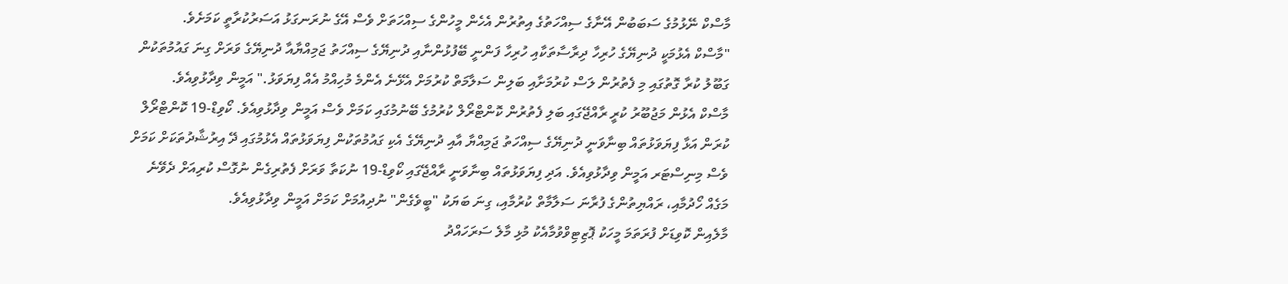މާސްކް ނޭޅުމުގެ ސަބަބުން އޭނާގެ ސިއްހަތުގެ އިތުރުން އެހެން މީހުންގެ ސިއްހަތަށް ވެސް އޭގެ ނުރަނގަޅު އަސަރުކުރާތީ ކަމަށެވެ.
"މާސްކް އެޅުމަކީ ދުނިޔޭގެ ހުރިހާ ދިރާސާތަކާއި ހުރިހާ ފަންނީ ބޭފުޅުންނާއި ދުނިޔޭގެ ސިއްހަތު ޖަމިއްޔާއާ ދުނިޔޭގެ ވަރަށް ގިނަ ގައުމުތަކުން ގަބޫލު ކުރާ ގޮތުގައި މި ފެތުރުން ލަސް ކުރުމަށާއި ބަލިން ސަލާމަތް ކުރުމަށް އެޅޭނެ އެންމެ މުހިއްމު އެއް ފިޔަވަޅު." އަމީން ވިދާޅުވިއެވެ.
މާސްކް އެޅުން މަޖުބޫރު ކުރީ ރާއްޖޭގައި ބަލި ފެތުރުން ކޮންޓްރޯލް ކުރުމުގެ ބޭނުމުގައި ކަމަށް ވެސް އަމީން ވިދާޅުވިއެވެ. ކޯވިޑް-19 ކޮންޓްރޯލް ކުރަން އަޅާ ފިޔަވަޅުތައް ބިނާވަނީ ދުނިޔޭގެ ސިއްހަތު ޖަމިއްޔާ އާއި ދުނިޔޭގެ އެކި ގައުމުތަކުން ފިޔަވަޅުތައް އެޅުމުގައި ދޭ އިރުޝާދުތަކަށް ކަމަށް ވެސް މިނިސްޓަރ އަމީން ވިދާޅުވިއެވެ. އަދި ފިޔަވަޅުތައް ބިނާވަނީ ރާއްޖޭގައި ކޯވިޑް-19 ނުކަތާ ވަރަށް ފެތުރިގެން ނުގޮސް ކުރިއަށް ދެވޭނެ މަގެއް ހޯދުމާއި، ރައްޔިތުންގެ ފުރާނަ ސަލާމާތް ކުރުމާއި، ގިނަ ބަޔަކު "ބީވެގެން" ނުދިއުމަށް ކަމަށް އަމީން ވިދާޅުވިއެވެ.
މާލެއިން ކޮވިޑަށް ފުރަތަމަ މީހަކު ޕޮޒިޓިވްވުމާއެކު މުޅި މާލެ ސަރަހައްދު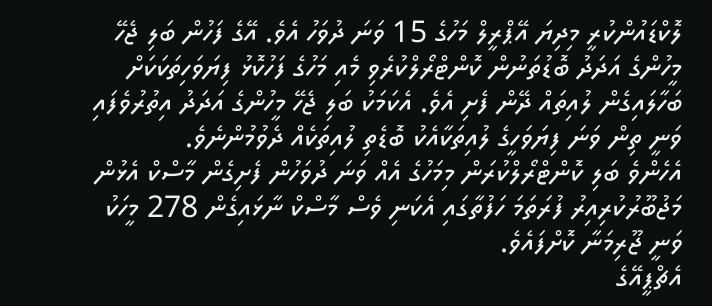ލޮކްޑައުންކުރީ މިދިޔަ އޭޕްރީލް މަހުގެ 15 ވަނަ ދުވަހު އެވެ. އޭގެ ފަހުން ބަލި ޖެހޭ މީހުންގެ އަދަދު ބޮޑުތަނުން ކޮންޓްރޯލްކުރެވި މެއި މަހުގެ ފަހުކޮޅު ފިޔަވަހިތަކަކަށް ބަހާލައިގެން ލުއިތައް ދޭން ފެށި އެވެ. އެކަމަކު ބަލި ޖެހޭ މީހުންގެ އަދަދު އިތުރުވެފައި ވަނީ ތިން ވަނަ ފިޔަވަހީގެ ލުއިތަކާއެކު ބޮޑެތި ލުއިތަކެއް ދެވުމުންނެވެ.
އެހެންވެ ބަލި ކޮންޓްރޯލްކުރަން މިމަހުގެ އެއް ވަނަ ދުވަހުން ފެށިގެން މާސްކް އެޅުން މަޖުބޫރުކުރިއިރު ފުރަތަމަ ހަފުތާގައި އެކަނި ވެސް މާސްކް ނާޅައިގެން 278 މީހަކު ވަނީ ޖޫރިމަނާ ކޮށްފައެވެ.
އެޗްޕީއޭގެ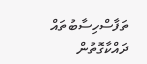ތަފާސްހިސާބުތައް ދައްކާގޮތުން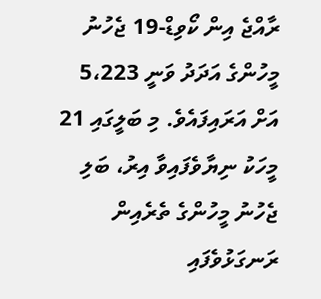ރާއްޖެ އިން ކޯވިޑް-19 ޖެހުނު މީހުންގެ އަދަދު ވަނީ 5،223 އަށް އަރައިފައެވެ. މި ބަލީގައި 21 މީހަކު ނިޔާވެފައިވާ އިރު، ބަލި ޖެހުނު މީހުންގެ ތެރެއިން ރަނގަޅުވެފައި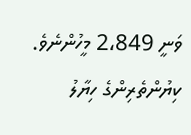ވަނީ 2،849 މީހުންނެވެ.
ކިޔުންތެރިންގެ ހިޔާލު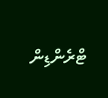ޓްރެންޑިން